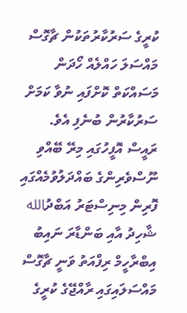ކުރީގެ ސަރުކާރުތަކުން ޗާގޮސް މައްސަލަ ހައްލެއް ހޯދަން މަސައްކަތް ކޮށްފައި ނުވާ ކަމަށް ސަރުކާރުން ބުނެފި އެވެ.
ރައީސް އޮފީހުގައި މިރޭ ބޭއްވި ނޫސްވެރިންގެ ބައްދަލުވުމެއްގައި ފޮރިން މިނިސްޓަރު އަބްދުالله ޝާހިދު އާއި ބަންޑާރަ ނައިބު އިބްރާހީމް ރިފްއަތު ވަނީ ޗާގޮސް މައްސަލައިގައި ރާއްޖޭގެ ކުރީގެ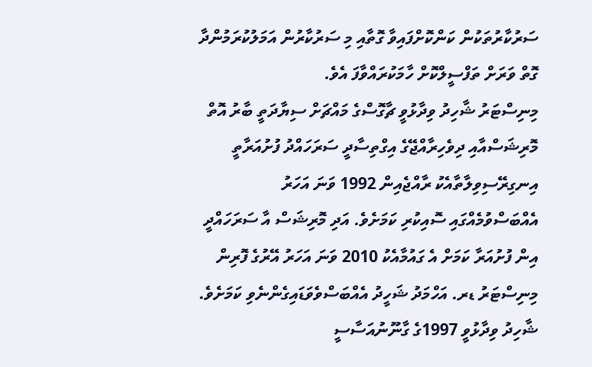ސަރުކާރުތަކުން ކަންކޮށްފައިވާ ގޮތާއި މި ސަރުކާރުން އަމަލުކުރަމުންދާ ގޮތް ވަރަށް ތަފްސީލްކޮށް ހާމަކުރައްވާފަ އެވެ.
މިނިސްޓަރު ޝާހިދު ވިދާޅުވީ ޗާގޮސްގެ މައްޗަށް ސިޔާދަތީ ބާރު އޮތް މޮރިޝަސްއާއި ދިވެހިރާއްޖޭގެ އިގްތިސާދީ ސަރަހައްދު ފުށުއަރާތީ އިނގިރޭސިވިލާތާއެކު ރާއްޖެއިން 1992 ވަނަ އަހަރު އެއްބަސްވުމެއްގައި ސޮއިކުރި ކަމަށެވެ. އަދި މޮރިޝަސް އާ ސަރަހައްދީ އިން ފުށުއަރާ ކަމަށް އެ ގައުމާއެކު 2010 ވަނަ އަހަރު އޭރުގެ ފޮރިން މިނިސްޓަރު ޑރ. އަހްމަދު ޝަހީދު އެއްބަސްވެވަޑައިގެންނެވި ކަމަށެވެ.
ޝާހިދު ވިދާޅުވީ 1997ގެ ގާނޫނުއަސާސީ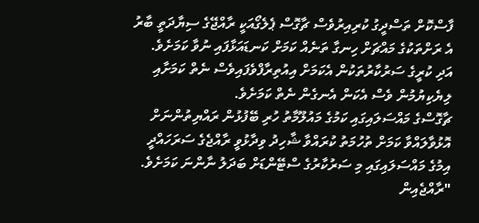ފާސްކޮށް ތަސްދީގު ކުރިއިރުވެސް ޗާގޮސް ޕެލެގޯއަކީ ރާއްޖޭގެ ސިޔާދަތީ ބާރު އެ ރަށްތަކުގެ މައްޗަށް ހިނގާ ތަނެއް ކަމަށް ކަނޑައަޅާފައި ނުވާ ކަމަށެވެ. އަދި ކުރީގެ ސަރުކާރުތަކުން އެކަމަށް އިއުތިރާފްވެފައިވެސް ނެތް ކަމަށާއި ލިޔެކިޔުމުން ވެސް އެކަން އެނގެން ނެތް ކަމަށެވެ.
ޗާގޮސްގެ މައްސަލައިގައި ކަމުގެ މައުލޫމާތު ހުރި ބޭފުޅުން ރައްޔިތުންނަށް އޮޅުވާލައްވާ ކަމަށް ތުހުމަތު ކުރައްވާ ޝާހިދު ވިދާޅުވީ ރާއްޖެގެ ސަރަހައްދީ އިމުގެ މައްސަލައިގައި މި ސަރުކާރުގެ ސްޓޭންޑަށް ބަދަލު ނާންނަ ކަމަށެވެ.
"ރާއްޖެއިން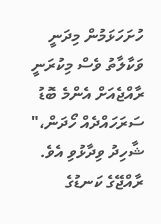ހުށަހަޅަމުން މިދަނީ ވަކާލާތު ވެސް މިކުރަނީ ރާއްޖެއަށް އެންމެ ބޮޑު ސަރަހައްދެއް ހޯދަން،" ޝާހިދު ވިދާޅުވި އެވެ.
ރާއްޖޭގެ ކަނޑުގެ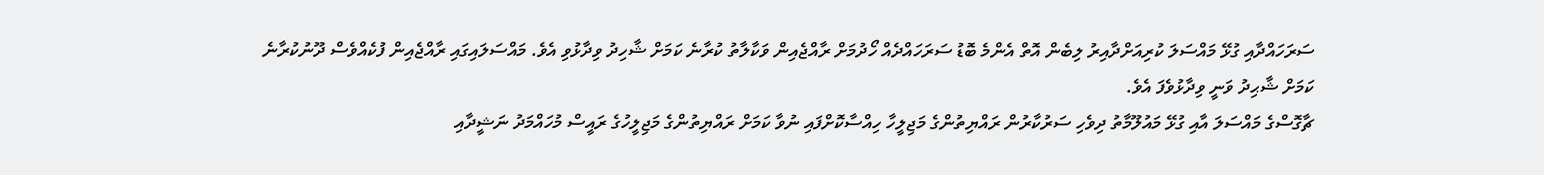ސަރަހައްދާއި ގުޅޭ މައްސަލަ ކުރިއަށްދާއިރު ލިބެން އޮތް އެންމެ ބޮޑު ސަރަހައްދެއް ހޯދުމަށް ރާއްޖެއިން ވަކާލާތު ކުރާނެ ކަމަށް ޝާހިދު ވިދާޅުވި އެވެ. މައްސަލައިގައި ރާއްޖެއިން ފުކެއްވެސް ދޫނުކުރާނެ ކަމަށް ޝާޙިދު ވަނީ ވިދާޅުވެފަ އެވެ.
ޗާގޮސްގެ މައްސަލަ އާއި ގުޅޭ މައުލޫމާތު ދިވެހި ސަރުކާރުން ރައްޔިތުންގެ މަޖިލީހާ ހިއްސާކޮށްފައި ނުވާ ކަމަށް ރައްޔިތުންގެ މަޖިލީހުގެ ރައީސް މުހައްމަދު ނަޝީދާއި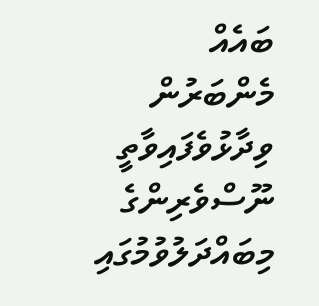ބައެއް މެންބަރުން ވިދާޅުވެފައިވާތީ ނޫސްވެރިންގެ މިބައްދަލުވުމުގައި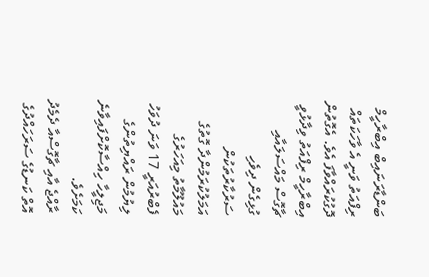ބަންޑާރަނައިބް އިބްރާހީމް ރިފްއަތު ވަނީ އެ ވާހަކަތައް ދޮގުކުރައްވާފަ އެވެ. އެގޮތުން އިބްރާހީމް ރިފްއަތު ވިދާޅުވީ ޗާގޮސް މައްސަލައާއި ގުޅިގެން ދިވެހި ސަރުކާރުތަކުން އަމަލުކުރަމުންދާ ގޮތުގެ މައުލޫމާތު މިއަހަރުގެ ފެބްރުއަރީ 17 ވަނަ ދުވަހު ލިޔުމުން ރައްޔިތުންގެ މަޖިލީހާ ހިއްސާކޮށްފައިވާނެ ކަމަށެވެ.
ރާއްޖެ އާއި ޗާގޮސްއާ ދެމެދު އޮތް ކަނޑުގެ ސަރަހައްދުގެ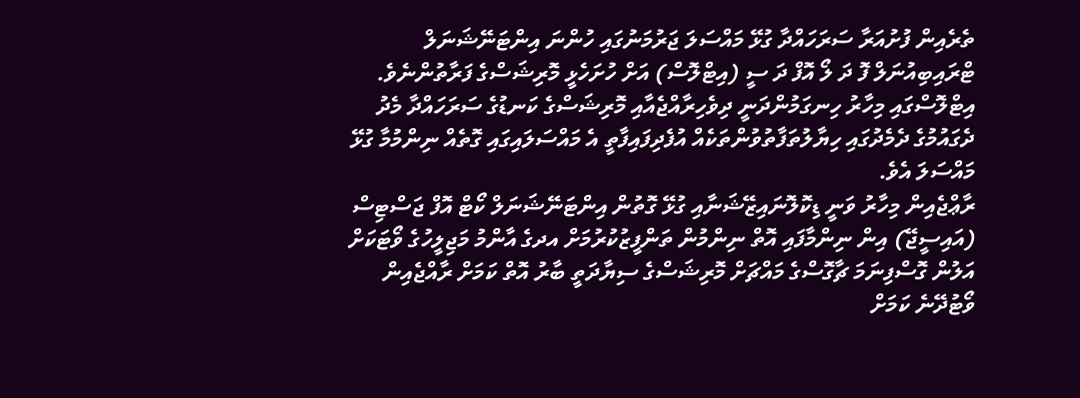ތެރެއިން ފުށުއަރާ ސަރަހައްދާ ގުޅޭ މައްސަލަ ޖަރުމަނުގައި ހުންނަ އިންޓަނޭޝަނަލް ޓްރައިބިއުނަލް ފޮ ދަ ލޯ އޮފް ދަ ސީ (އިޓްލޮސް) އަށް ހުށަހެޅީ މޮރިޝަސްގެ ފަރާތުންނެވެ.
އިޓްލޮސްގައި މިހާރު ހިނގަމުންދަނީ ދިވެހިރާއްޖެއާއި މޮރިޝަސްގެ ކަނޑުގެ ސަރަހައްދާ މެދު ދެގައުމުގެ ދެމެދުގައި ހިޔާލުތަފާތުވުންތަކެއް އުފެދިފައިފާތީ އެ މައްސަލައިގައި ގޮތެއް ނިންމުމާ ގުޅޭ މައްސަލަ އެވެ.
ރާޢްޖެއިން މިހާރު ވަނީ ޑިކޮލޮނައިޒޭޝަނާއި ގުޅޭ ގޮތުން އިންޓަނޭޝަނަލް ކޯޓް އޮފް ޖަސްޓިސް (އައިސީޖޭ) އިން ނިންމާފައި އޮތް ނިންމުން ތަންފީޒުކުރުމަށް އދގެ އާންމު މަޖިލީހުގެ ވޯޓަކަށް އަލުން ގޮސްފިނަމަ ޗާގޮސްގެ މައްޗަށް މޮރިޝަސްގެ ސިޔާދަތީ ބާރު އޮތް ކަމަށް ރާއްޖެއިން ވޯޓުދޭނެ ކަމަށް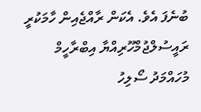ބުނެފަ އެވެ. އެކަން ރާއްޖެއިން ހާމަކުރީ ރައީސުލްޖުމްހޫރިއްޔާ އިބްރާހީމް މުހައްމަދު ސޯލިހު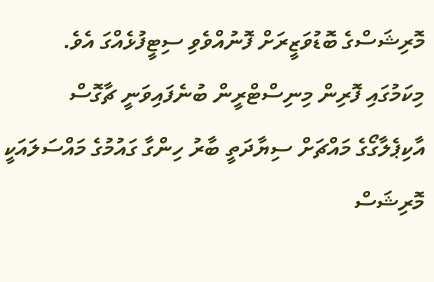މޮރިޝަސްގެ ބޮޑުވަޒީރަށް ފޮނުއްވެވި ސިޓީފުޅެއްގަ އެވެ.
މިކަމުގައި ފޮރިން މިނިސްޓްރީން ބުނެފައިވަނީ ޗާގޮސް އާކިޕެލާގޯގެ މައްޗަށް ސިޔާދަތީ ބާރު ހިންގާ ގައުމުގެ މައްސަލައަކީ މޮރިޝަސް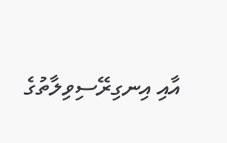އާއި އިނގިރޭސިވިލާތުގެ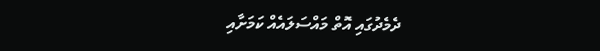ދެމެދުގައި އޮތް މައްސަލައެއް ކަމަށާއި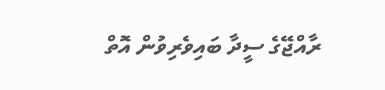ރާއްޖޭގެ ސީދާ ބައިވެރިވުން އޮތް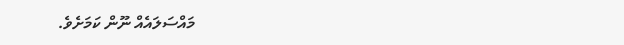މައްސަލައެއް ނޫން ކަމަށެވެ.